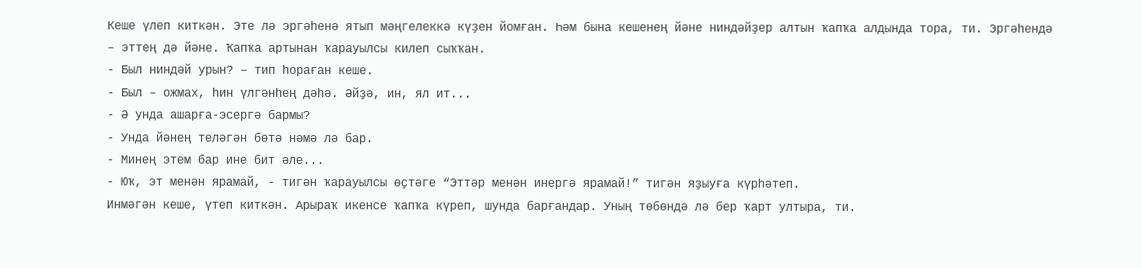Кеше үлеп киткән. Эте лә эргәһенә ятып мәңгелеккә күҙен йомған. Һәм бына кешенең йәне ниндәйҙер алтын ҡапҡа алдында тора, ти. Эргәһендә – эттең дә йәне. Ҡапҡа артынан ҡарауылсы килеп сыҡҡан.
- Был ниндәй урын? – тип һораған кеше.
- Был – ожмах, һин үлгәнһең дәһә. Әйҙә, ин, ял ит...
- Ә унда ашарға-эсергә бармы?
- Унда йәнең теләгән бөтә нәмә лә бар.
- Минең этем бар ине бит әле...
- Юҡ, эт менән ярамай, - тигән ҡарауылсы өҫтәге “Эттәр менән инергә ярамай!” тигән яҙыуға күрһәтеп.
Инмәгән кеше, үтеп киткән. Арыраҡ икенсе ҡапҡа күреп, шунда барғандар. Уның төбөндә лә бер ҡарт ултыра, ти.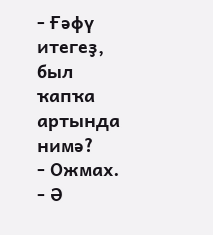- Ғәфү итегеҙ, был ҡапҡа артында нимә?
- Ожмах.
- Ә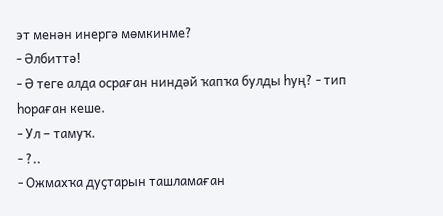эт менән инергә мөмкинме?
- Әлбиттә!
- Ә теге алда осраған ниндәй ҡапҡа булды һуң? - тип һораған кеше.
- Ул – тамуҡ.
- ?..
- Ожмахҡа дуҫтарын ташламаған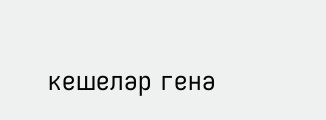кешеләр генә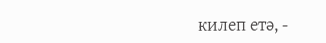килеп етә, -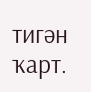тигән ҡарт.